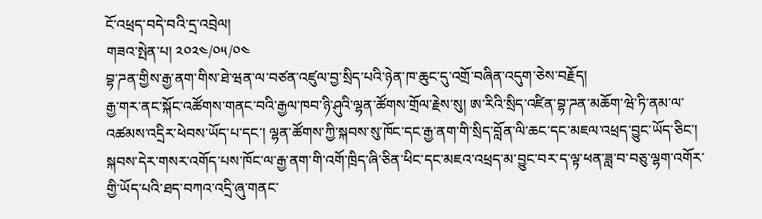ངོ་འཕྲད་བདེ་བའི་དྲ་འབྲེལ།
གཟའ་སྤེན་པ། ༢༠༢༤/༠༥/༠༤
བྷ་ཌན་གྱིས་རྒྱ་ནག་གིས་ཐེ་ཝན་ལ་བཙན་འཛུལ་བྱ་སྲིད་པའི་ཉེན་ཁ་ཆུང་དུ་འགྲོ་བཞིན་འདུག་ཅེས་བརྗོད།
རྒྱ་གར་ནང་སྐོང་འཚོགས་གནང་བའི་རྒྱལ་ཁབ་ཉི་ཤུའི་ལྷན་ཚོགས་གྲོལ་རྗེས་སུ། ཨ་རིའི་སྲིད་འཛིན་བྷ་ཌན་མཆོག་ཝེ་ཏི་ནམ་ལ་འཚམས་འདྲིར་ཕེབས་ཡོད་པ་དང་། ལྷན་ཚོགས་ཀྱི་སྐབས་སུ་ཁོང་དང་རྒྱ་ནག་གི་སྲིད་བློན་ལི་ཆང་དང་མཇལ་འཕྲད་བྱུང་ཡོད་ཅིང་། སྐབས་དེར་གསར་འགོད་པས་ཁོང་ལ་རྒྱ་ནག་གི་འགོ་ཁྲིད་ཞི་ཅིན་ཕིང་དང་མཇའ་འཕྲད་མ་བྱུང་བར་ད་ལྟ་ཕན་ཟླ་བ་བཅུ་ལྷག་འགོར་གྱི་ཡོད་པའི་ཐད་བཀའ་འདྲི་ཞུ་གནང་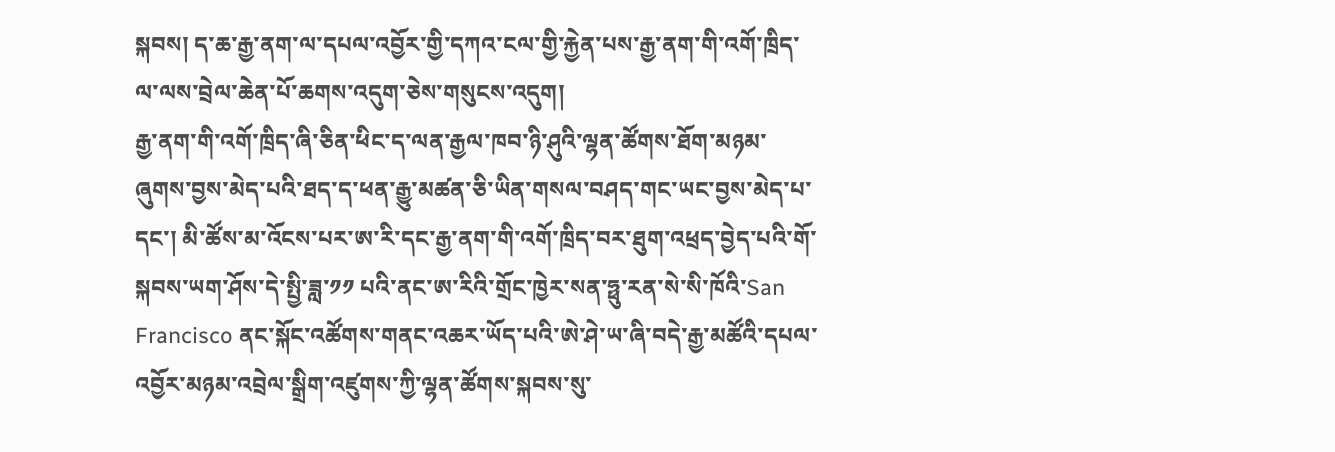སྐབས། ད་ཆ་རྒྱ་ནག་ལ་དཔལ་འབྱོར་གྱི་དཀའ་ངལ་གྱི་རྐྱེན་པས་རྒྱ་ནག་གི་འགོ་ཁྲིད་ལ་ལས་བྲེལ་ཆེན་པོ་ཆགས་འདུག་ཅེས་གསུངས་འདུག།
རྒྱ་ནག་གི་འགོ་ཁྲིད་ཞི་ཅིན་ཕིང་ད་ལན་རྒྱལ་ཁབ་ཉི་ཤུའི་ལྷན་ཚོགས་ཐོག་མཉམ་ཞུགས་བྱས་མེད་པའི་ཐད་ད་ཕན་རྒྱུ་མཚན་ཅི་ཡིན་གསལ་བཤད་གང་ཡང་བྱས་མེད་པ་དང་། མི་ཚོས་མ་འོངས་པར་ཨ་རི་དང་རྒྱ་ནག་གི་འགོ་ཁྲིད་བར་ཐུག་འཕྲད་བྱེད་པའི་གོ་སྐབས་ཡག་ཤོས་དེ་སྤྱི་ཟླ་༡༡ པའི་ནང་ཨ་རིའི་གྲོང་ཁྱེར་སན་ཧྥུ་རན་སེ་སི་ཁོའི་San Francisco ནང་སྐོང་འཚོགས་གནང་འཆར་ཡོད་པའི་ཨེ་ཤེ་ཡ་ཞི་བདེ་རྒྱ་མཚོའི་དཔལ་འབྱོར་མཉམ་འབྲེལ་སྒྲིག་འཛུགས་ཀྱི་ལྷན་ཚོགས་སྐབས་སུ་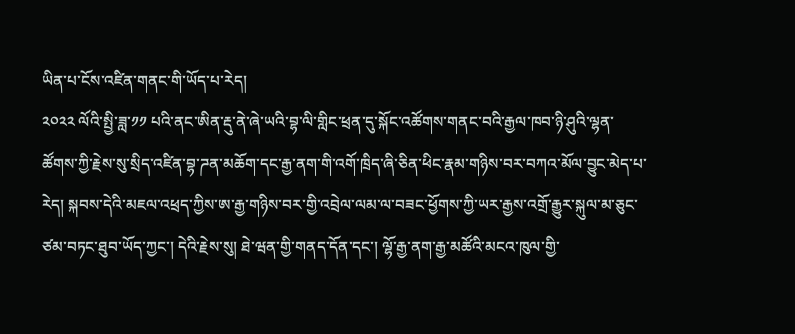ཡིན་པ་ངོས་འཛིན་གནང་གི་ཡོད་པ་རེད།
༢༠༢༢ ལོའི་སྤྱི་ཟླ་༡༡ པའི་ནང་ཨིན་རྡུ་ནེ་ཞེ་ཡའི་བྷ་ལི་གླིང་ཕྲན་དུ་སྐོང་འཚོགས་གནང་བའི་རྒྱལ་ཁབ་ཉི་ཤུའི་ལྷན་ཚོགས་ཀྱི་རྗེས་སུ་སྲིད་འཛིན་བྷ་ཌན་མཆོག་དང་རྒྱ་ནག་གི་འགོ་ཁྲིད་ཞི་ཅིན་ཕིང་རྣམ་གཉིས་བར་བཀའ་མོལ་བྱུང་མེད་པ་རེད། སྐབས་དེའི་མཇལ་འཕྲད་ཀྱིས་ཨ་རྒྱ་གཉིས་བར་གྱི་འབྲེལ་ལམ་ལ་བཟང་ཕྱོགས་ཀྱི་ཡར་རྒྱས་འགྲོ་རྒྱུར་སྐུལ་མ་ཅུང་ཙམ་བཏང་ཐུབ་ཡོད་ཀྱང་། དེའི་རྗེས་སུ། ཐེ་ཝན་གྱི་གནད་དོན་དང་། ལྷོ་རྒྱ་ནག་རྒྱ་མཚོའི་མངའ་ཁུལ་གྱི་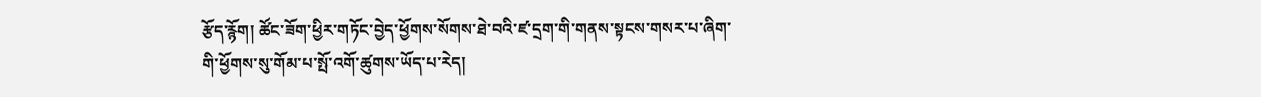རྩོད་རྙོག། ཚོང་ཟོག་ཕྱིར་གཏོང་བྱེད་ཕྱོགས་སོགས་ཐེ་བའི་ཛ་དྲག་གི་གནས་སྟངས་གསར་པ་ཞིག་གི་ཕྱོགས་སུ་གོམ་པ་སྤོ་འགོ་ཚུགས་ཡོད་པ་རེད།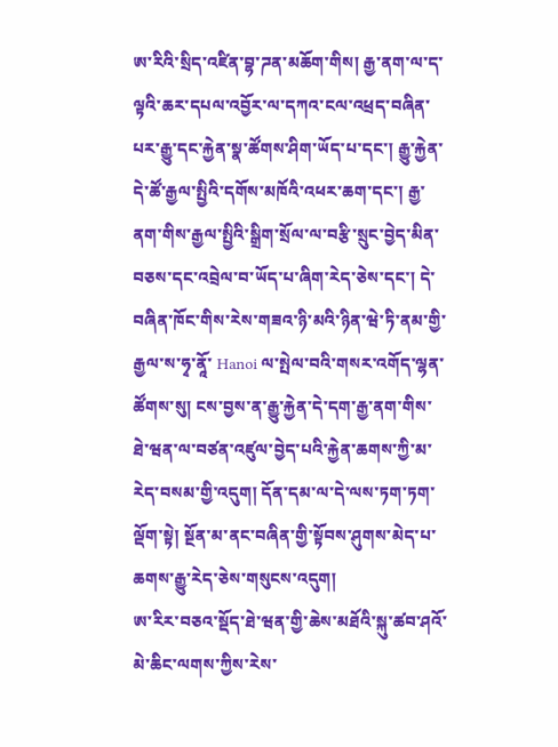ཨ་རིའི་སྲིད་འཛིན་བྷ་ཌན་མཆོག་གིས། རྒྱ་ནག་ལ་ད་ལྟའི་ཆར་དཔལ་འབྱོར་ལ་དཀའ་ངལ་འཕྲད་བཞིན་པར་རྒྱུ་དང་རྐྱེན་སྣ་ཚོགས་ཤིག་ཡོད་པ་དང་། རྒྱུ་རྐྱེན་དེ་ཚོ་རྒྱལ་སྤྱིའི་དགོས་མཁོའི་འཕར་ཆག་དང་། རྒྱ་ནག་གིས་རྒྱལ་སྤྱིའི་སྒྲིག་སྲོལ་ལ་བརྩི་སྲུང་བྱེད་མིན་བཅས་དང་འབྲེལ་བ་ཡོད་པ་ཞིག་རེད་ཅེས་དང་། དེ་བཞིན་ཁོང་གིས་རེས་གཟའ་ཉི་མའི་ཉིན་ཝེ་ཏི་ནམ་གྱི་རྒྱལ་ས་ཧྭ་ནཱོ་ Hanoi ལ་སྤེལ་བའི་གསར་འགོད་ལྷན་ཚོགས་སུ། ངས་བྱས་ན་རྒྱུ་རྐྱེན་དེ་དག་རྒྱ་ནག་གིས་ཐེ་ཝན་ལ་བཙན་འཛུལ་བྱེད་པའི་རྐྱེན་ཆགས་ཀྱི་མ་རེད་བསམ་གྱི་འདུག། དོན་དམ་ལ་དེ་ལས་ཏག་ཏག་ལྡོག་སྟེ། སྔོན་མ་ནང་བཞིན་གྱི་སྟོབས་ཤུགས་མེད་པ་ཆགས་རྒྱུ་རེད་ཅེས་གསུངས་འདུག།
ཨ་རིར་བཅའ་སྡོད་ཐེ་ཝན་གྱི་ཆེས་མཐོའི་སྐུ་ཚབ་ཤའོ་མེ་ཆིང་ལགས་ཀྱིས་རེས་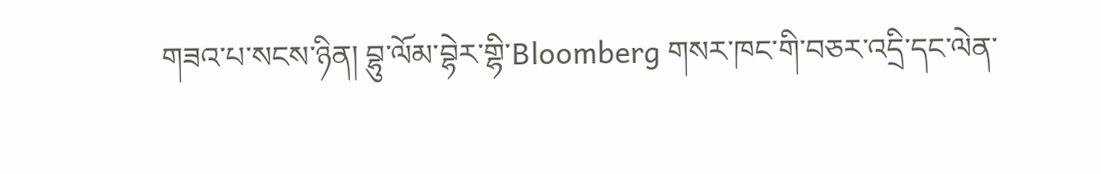གཟའ་པ་སངས་ཉིན། བྷུ་ལོམ་བྷེར་གྷི་Bloomberg གསར་ཁང་གི་བཅར་འདྲི་དང་ལེན་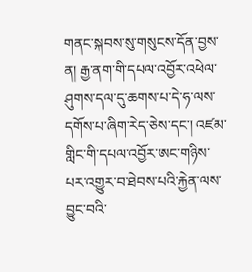གནང་སྐབས་སུ་གསུངས་དོན་བྱས་ན། རྒྱ་ནག་གི་དཔལ་འབྱོར་འཕེལ་ཤུགས་དལ་དུ་ཆགས་པ་དེ་ཧ་ལས་དགོས་པ་ཞིག་རེད་ཅེས་དང་། འཛམ་གླིང་གི་དཔལ་འབྱོར་ཨང་གཉིས་པར་འགྱུར་བ་ཐེབས་པའི་རྐྱེན་ལས་བྱུང་བའི་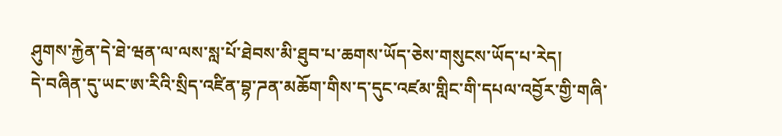ཤུགས་རྐྱེན་དེ་ཐེ་ཝན་ལ་ལས་སླ་པོ་ཐེབས་མི་ཐུབ་པ་ཆགས་ཡོད་ཅེས་གསུངས་ཡོད་པ་རེད།
དེ་བཞིན་དུ་ཡང་ཨ་རིའི་སྲིད་འཛིན་བྷ་ཌན་མཆོག་གིས་ད་དུང་འཛམ་གླིང་གི་དཔལ་འབྱོར་གྱི་གཞི་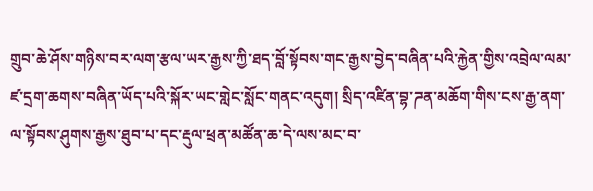གྲུབ་ཆེ་ཤོས་གཉིས་བར་ལག་རྩལ་ཡར་རྒྱས་ཀྱི་ཐད་བློ་སྟོབས་གང་རྒྱས་བྱེད་བཞིན་པའི་རྐྱེན་གྱིས་འབྲེལ་ལམ་ཛ་དྲག་ཆགས་བཞིན་ཡོད་པའི་སྐོར་ཡང་གླེང་སློང་གནང་འདུག། སྲིད་འཛིན་བྷ་ཌན་མཆོག་གིས་ངས་རྒྱ་ནག་ལ་སྟོབས་ཤུགས་རྒྱས་ཐུབ་པ་དང་རྡུལ་ཕྲན་མཚོན་ཆ་དེ་ལས་མང་བ་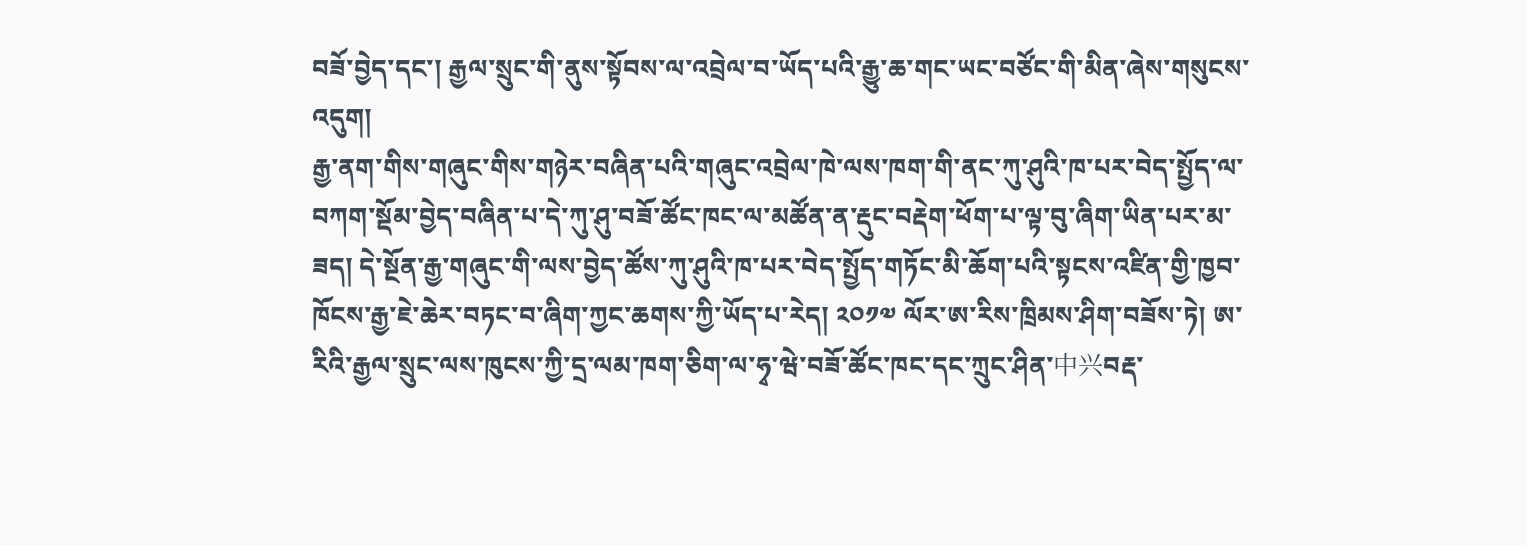བཟོ་བྱེད་དང་། རྒྱལ་སྲུང་གི་ནུས་སྟོབས་ལ་འབྲེལ་བ་ཡོད་པའི་རྒྱུ་ཆ་གང་ཡང་བཙོང་གི་མིན་ཞེས་གསུངས་འདུག།
རྒྱ་ནག་གིས་གཞུང་གིས་གཉེར་བཞིན་པའི་གཞུང་འབྲེལ་ཁེ་ལས་ཁག་གི་ནང་ཀུ་ཤུའི་ཁ་པར་བེད་སྤྱོད་ལ་བཀག་སྡོམ་བྱེད་བཞིན་པ་དེ་ཀུ་ཤུ་བཟོ་ཚོང་ཁང་ལ་མཚོན་ན་རྡུང་བརྡེག་ཕོག་པ་ལྟ་བུ་ཞིག་ཡིན་པར་མ་ཟད། དེ་སྔོན་རྒྱ་གཞུང་གི་ལས་བྱེད་ཚོས་ཀུ་ཤུའི་ཁ་པར་བེད་སྤྱོད་གཏོང་མི་ཆོག་པའི་སྟངས་འཛིན་གྱི་ཁྱབ་ཁོངས་རྒྱ་ཇེ་ཆེར་བཏང་བ་ཞིག་ཀྱང་ཆགས་ཀྱི་ཡོད་པ་རེད། ༢༠༡༧ ལོར་ཨ་རིས་ཁྲིམས་ཤིག་བཟོས་ཏེ། ཨ་རིའི་རྒྱལ་སྲུང་ལས་ཁུངས་ཀྱི་དྲ་ལམ་ཁག་ཅིག་ལ་ཧྭ་ཝེ་བཟོ་ཚོང་ཁང་དང་ཀྲུང་ཤིན་中兴བརྡ་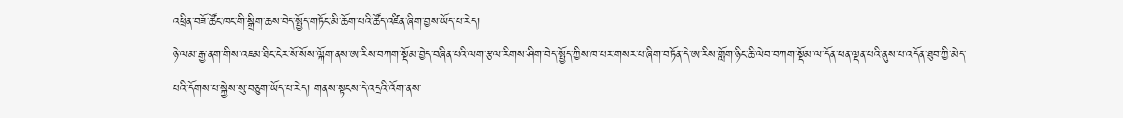འཕྲིན་བཟོ་ཚོང་ཁང་གི་སྒྲིག་ཆས་བེད་སྤྱོད་གཏོང་མི་ཆོག་པའི་ཚོད་འཛིན་ཞིག་བྱས་ཡོད་པ་རེད།
ཉེ་ལམ་རྒྱ་ནག་གིས་འཇམ་ཐིང་ངེར་སོ་སོས་ལྐོག་ནས་ཨ་རིས་བཀག་སྡོམ་བྱེད་བཞིན་པའི་ལག་རྩལ་རིགས་ཤིག་བེད་སྤྱོད་ཀྱིས་ཁ་པར་གསར་པ་ཞིག་བཏོན་དེ་ཨ་རིས་གློག་ཉིང་ཆི་ལེབ་བཀག་སྡོམ་ལ་དོན་ཕན་ལྡན་པའི་ནུས་པ་འདོན་ཐུབ་ཀྱི་མེད་པའི་དོགས་པ་སྐྱེས་སུ་བཅུག་ཡོད་པ་རེད། གནས་སྟངས་དེ་འདྲའི་འོག་ནས་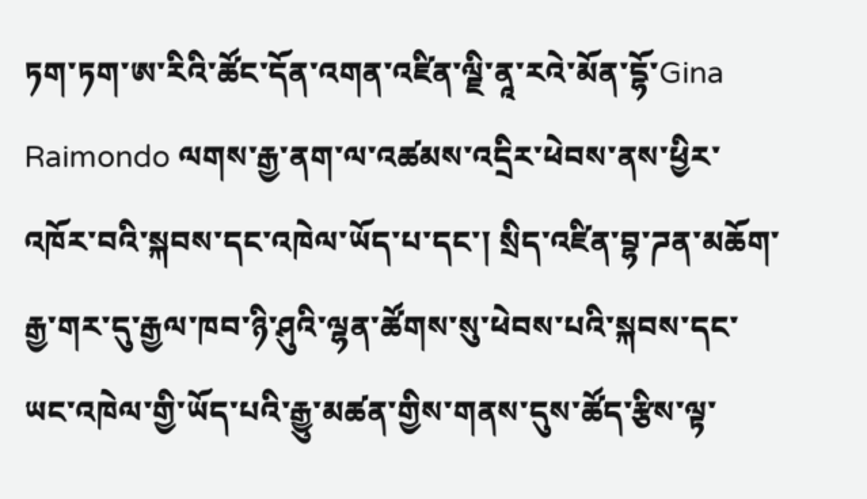ཏག་ཏག་ཨ་རིའི་ཚོང་དོན་འགན་འཛིན་ལྗི་ནཱ་རའེ་མོན་དྷོ་Gina Raimondo ལགས་རྒྱ་ནག་ལ་འཚམས་འདྲིར་ཕེབས་ནས་ཕྱིར་འཁོར་བའི་སྐབས་དང་འཁེལ་ཡོད་པ་དང་། སྲིད་འཛིན་བྷ་ཌན་མཆོག་རྒྱ་གར་དུ་རྒྱལ་ཁབ་ཉི་ཤུའི་ལྷན་ཚོགས་སུ་ཕེབས་པའི་སྐབས་དང་ཡང་འཁེལ་གྱི་ཡོད་པའི་རྒྱུ་མཚན་གྱིས་གནས་དུས་ཚོད་རྩིས་ལྟ་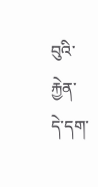བུའི་རྐྱེན་དེ་དག་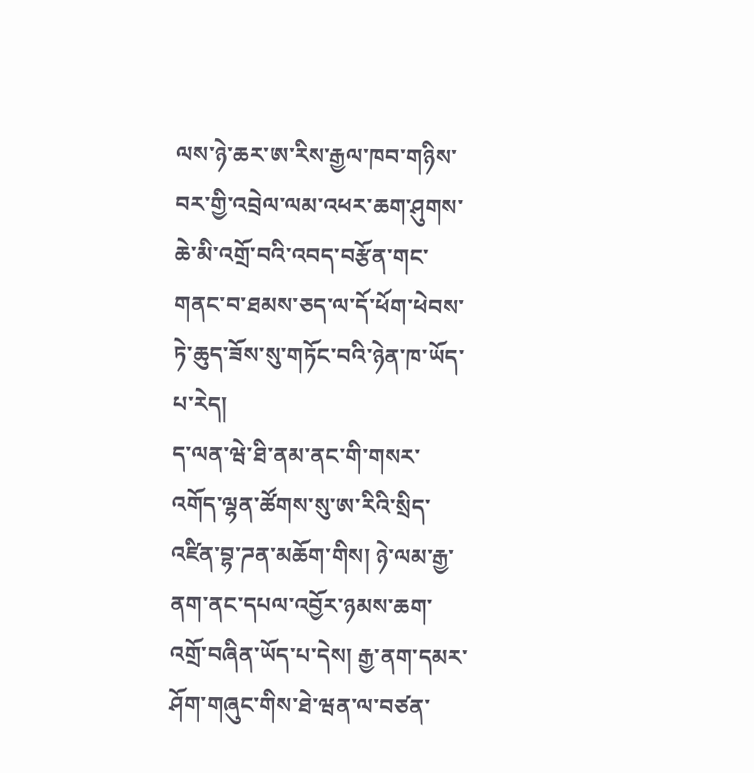ལས་ཉེ་ཆར་ཨ་རིས་རྒྱལ་ཁབ་གཉིས་བར་གྱི་འབྲེལ་ལམ་འཕར་ཆག་ཤུགས་ཆེ་མི་འགྲོ་བའི་འབད་བརྩོན་གང་གནང་བ་ཐམས་ཅད་ལ་དོ་ཕོག་ཕེབས་ཏེ་ཆུད་ཟོས་སུ་གཏོང་བའི་ཉེན་ཁ་ཡོད་པ་རེད།
ད་ལན་ཝེ་ཐི་ནམ་ནང་གི་གསར་འགོད་ལྷན་ཚོགས་སུ་ཨ་རིའི་སྲིད་འཛིན་བྷ་ཌན་མཆོག་གིས། ཉེ་ལམ་རྒྱ་ནག་ནང་དཔལ་འབྱོར་ཉམས་ཆག་འགྲོ་བཞིན་ཡོད་པ་དེས། རྒྱ་ནག་དམར་ཤོག་གཞུང་གིས་ཐེ་ཝན་ལ་བཙན་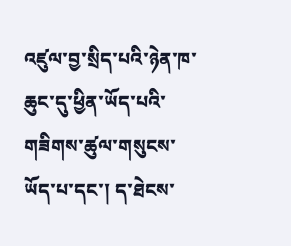འཛུལ་བྱ་སྲིད་པའི་ཉེན་ཁ་ཆུང་དུ་ཕྱིན་ཡོད་པའི་གཟིགས་ཚུལ་གསུངས་ཡོད་པ་དང་། ད་ཐེངས་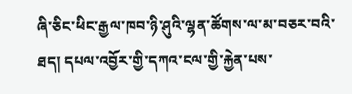ཞི་ཅིང་ཕིང་རྒྱལ་ཁབ་ཉི་ཤུའི་ལྷན་ཚོགས་ལ་མ་བཅར་བའི་ཐད། དཔལ་འབྱོར་གྱི་དཀའ་ངལ་གྱི་རྐྱེན་པས་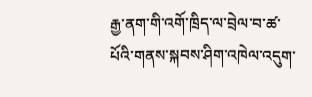རྒྱ་ནག་གི་འགོ་ཁྲིད་ལ་བྲེལ་བ་ཚ་པོའི་གནས་སྐབས་ཤིག་འཁེལ་འདུག་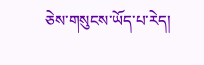ཅེས་གསུངས་ཡོད་པ་རེད།